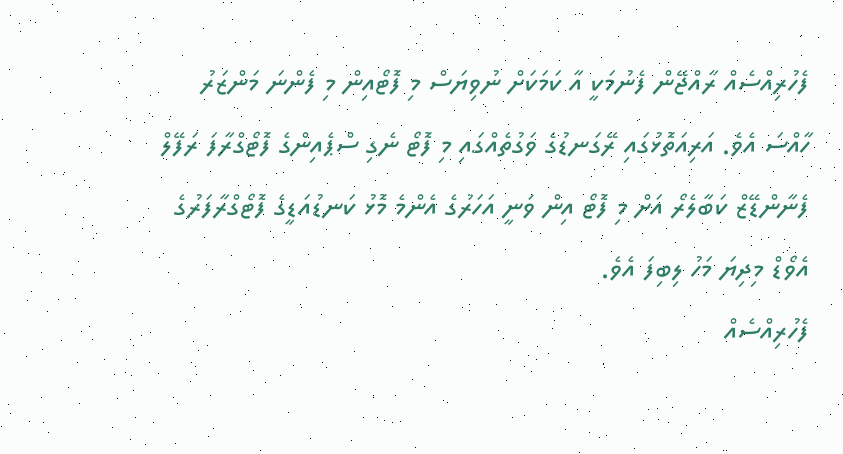ފެހުރިއްސެއް ރާއްޖޭން ފެނުމަކީ އާ ކަމަކަށް ނުވިޔަސް މި ފޮޓޯއިން މި ފެންނަ މަންޒަރު ހާއްސަ އެވެ. އަރިއަތޮޅުގައި ރޭގަނޑުގެ ވަގުތެއްގައި މި ފޮޓޯ ނެގި ސްޕެއިންގެ ފޮޓޯގްރާފަ ރަފޭލް ފެނާންޑޭޒް ކަބާލެރޯ އަށް މި ފޮޓޯ އިން ވަނީ އަހަރުގެ އެންމެ މޮޅު ކަނޑުއަޑީގެ ފޮޓޯގްރާފަރުގެ އެވޯޑް މިދިޔަ މަހު ލިބިފަ އެވެ.
ފެހުރިއްސެއް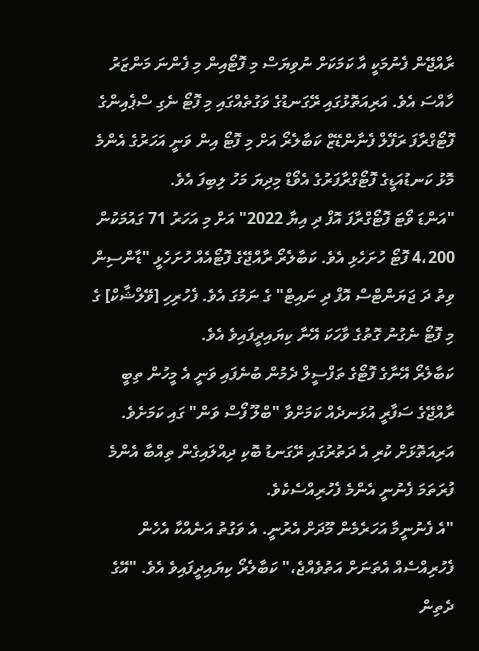ރާއްޖޭން ފެނުމަކީ އާ ކަމަކަށް ނުވިޔަސް މި ފޮޓޯއިން މި ފެންނަ މަންޒަރު ހާއްސަ އެވެ. އަރިއަތޮޅުގައި ރޭގަނޑުގެ ވަގުތެއްގައި މި ފޮޓޯ ނެގި ސްޕެއިންގެ ފޮޓޯގްރާފަ ރަފޭލް ފެނާންޑޭޒް ކަބާލެރޯ އަށް މި ފޮޓޯ އިން ވަނީ އަހަރުގެ އެންމެ މޮޅު ކަނޑުއަޑީގެ ފޮޓޯގްރާފަރުގެ އެވޯޑް މިދިޔަ މަހު ލިބިފަ އެވެ.
"އަންޑަ ވޯޓަ ފޮޓޯގްރާފަ އޮފް ދި އިޔާ 2022" އަށް މި އަހަރު 71 ގައުމަކުން 4،200 ފޮޓޯ ހުށަހެޅި އެވެ. ކަބާލެރޯ ރާއްޖޭގެ ފޮޓޯއެއް ހުށަހެޅީ "ޑާންސިން ވިތު ދަ ޖަޔަންޓްސް އޮފް ދި ނައިޓް" ގެ ނަމުގަ އެވެ. ފެހުރިހި [ވޭލްޝާކް] ގެ މި ފޮޓޯ ނެގުނު ގޮތުގެ ވާހަކަ އޭނާ ކިޔައިދީފައިވެ އެވެ.
ކަބާލެރޯ އޭނާގެ ފޮޓޯގެ ތަފްސީލް ދެމުން ބުނެފައި ވަނީ އެ މީހުން ތިބީ ރާއްޖޭގެ ސަފާރީ އުޅަނދެއް ކަމަށްވާ "ބްލޫ ފޯސް ވަން" ގައި ކަމަށެވެ. އަރިއަތޮޅަށް ކުރި އެ ދަތުރުގައި ރޭގަނޑު ބޮކި ދިއްލައިގެން ތިއްބާ އެންމެ ފުރަތަމަ ފެނުނީ އެންމެ ފެހުރިއްސެކެވެ.
"އެ ފެނުނީމާ އަހަރެމެން މޫދަށް އެރުނީ. އެ ވަގުތު އަނެއްކާ އެހެން ފެހުރިއްސެއް އެތަނަށް އަތުވެއްޖެ،" ކަބާލެރޯ ކިޔައިދީފައިވެ އެވެ. "އޭގެ ދެތިން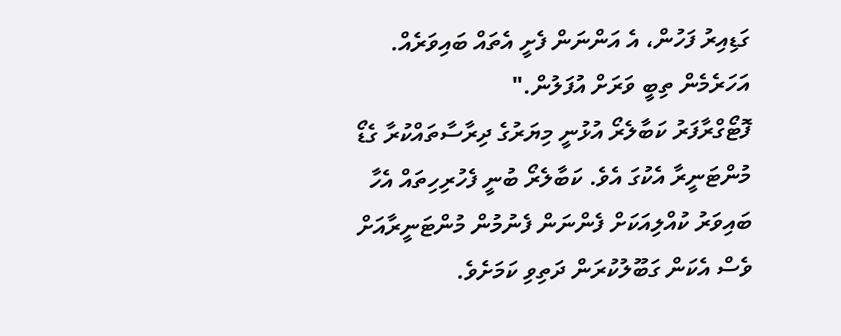ގަޑިއިރު ފަހުން، އެ އަންނަން ފެށީ އެތައް ބައިވަރެއް. އަހަރެމެން ތިބީ ވަރަށް އުފަލުން."
ފޮޓޯގްރާފަރު ކަބާލެރޯ އުޅުނީ މިޔަރުގެ ދިރާސާތައްކުރާ ގެޑޯ މުންޓަނީރާ އެކުގަ އެވެ. ކަބާލެރޯ ބުނީ ފެހުރިހިތައް އެހާ ބައިވަރު ކުއްލިއަކަށް ފެންނަން ފެނުމުން މުންޓަނީރާއަށް ވެސް އެކަން ގަބޫލުކުރަން ދަތިވި ކަމަށެވެ.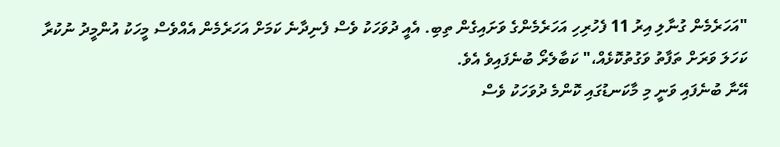"އަހަރެމެން ގުނާލި އިރު 11 ފެހުރިހި އަހަރެމެންގެ ވަށައިގެން ތިބި. އެއީ ދުވަހަކު ވެސް ފެނިދާނެ ކަމަށް އަހަރެމެން އެއްވެސް މީހަކު އުންމީދު ނުކުރާ ކަހަލަ ވަރަށް ތަފާތު ވަގުތުކޮޅެއް،" ކަބާލެރޯ ބުނެފައިވެ އެވެ.
އޭނާ ބުނެފައި ވަނީ މި މާކަނޑުގައި ކޮންމެ ދުވަހަކު ވެސް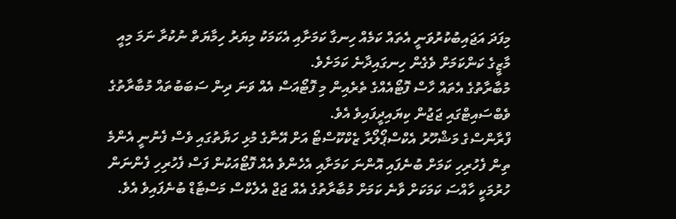މިފަދަ އަޖައިބުކުރުވަނީ އެތައް ކަމެއް ހިނގާ ކަމަށާއި އެކަމަކު މިޔަރު ހިމާޔަތް ނުކުރާ ނަމަ މިއީ މާޒީގެ ކަންކަމަށް ވެގެން ހިނގައިދާނެ ކަމަށެވެ.
މުބާރާތުގެ އެތައް ހާސް ފޮޓޯއެއްގެ ތެރެއިން މި ފޮޓޯއަސް އެއް ވަނަ ދިން ސަބަބުތައް މުބާރާތުގެ ވެބްސައިޓްގައި ޖަޖުން ކިޔައިދީފައިވެ އެވެ.
ފްރާންސްގެ މަޝްހޫރު އެކްސްޕޯލޯރާ ޒެކްކޫސްޓޯ އަށް އޭނާގެ މުޅި ހަޔާތުގައި ވެސް ފެނުނީ އެންމެ ތިން ފެހުރިހި ކަމަށް ބުނެފައި އޮންނަ ކަމަށާއި އެހެންވެ އެއް ފޮޓޯއަކުން ފަސް ފެހުރިހި ފެންނަން ހުރުމަކީ ހާއްސަ ކަމަކަށް ވާނެ ކަމަށް މުބާރާތުގެ އެއް ޖަޖް އެލެކްސް މަސްޓާޑް ބުނެފައިވެ އެވެ.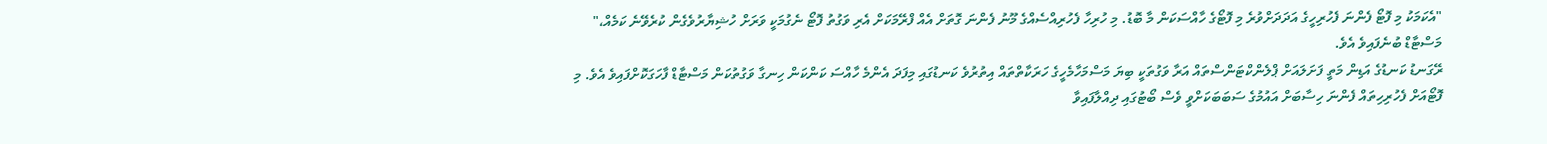"އެކަމަކު މި ފޮޓޯ ފެންނަ ފެހުރިހީގެ އަދަދަށްވުރެ މި ފޮޓޯގެ ހާއްސަކަން މާ ބޮޑު. މި ހުރިހާ ފެހުރިއްސެއްގެ މޫނު ފެންނަ ގޮތަށް އެއް ފްރޭމަކަށް އެރި ވަގުތު ފޮޓޯ ނެގުމަކީ ވަރަށް ހުޝިޔާރުވެގެން ކުރެވޭނެ ކަމެއް،" މަސްޓާޑް ބުނެފައިވެ އެވެ.
ރޭގަނޑު ކަނޑުގެ އަޑިން މަތީ ފަށަލައަށް ޕްލެންކްޓަންސްތައް އަރާ ވަގުތަކީ ބިޔަ މަސްމަހާމެހީގެ ހަރަކާތްތައް އިތުރުވެ ކަނޑުގައި މިފަދަ އެންމެ ހާއްސަ ކަންކަން ހިނގާ ވަގުތުކަން މަސްޓާޑް ފާހަގަކޮށްފައިވެ އެވެ. މި ފޮޓޯއަށް ފެހުރިހިތައް ފެންނަ ހިސާބަށް އައުމުގެ ސަބަބަކަށްވީ ވެސް ބޯޓުގައި ދިއްލާފައިވާ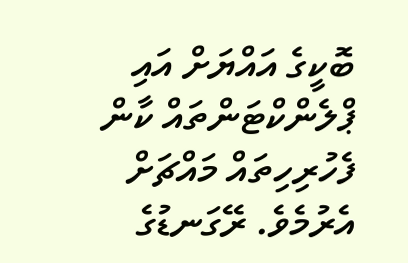ބޮކީގެ އައްޔަށް އައި ޕްލެންކްޓަންތައް ކާން ފެހުރިހިތައް މައްޗަށް އެރުމެވެ. ރޭގަނޑުގެ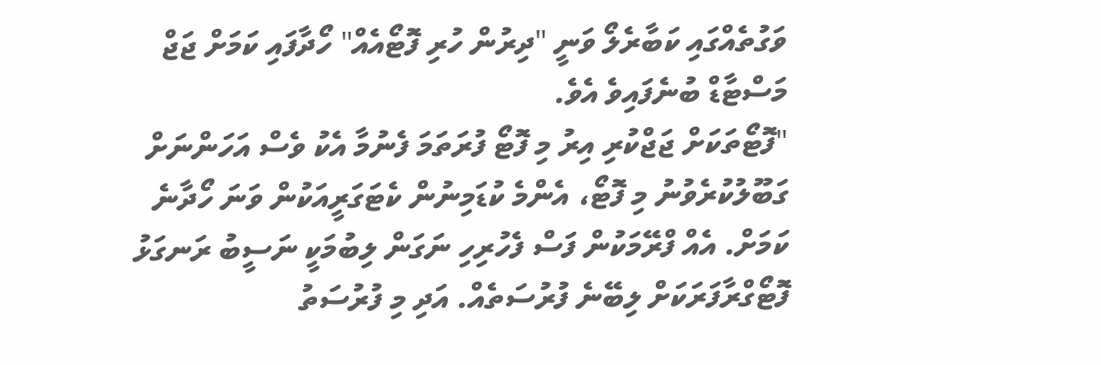ވަގުތެއްގައި ކަބާރެލޯ ވަނީ "ދިރުން ހުރި ފޮޓޯއެއް" ހޯދާފައި ކަމަށް ޖަޖް މަސްޓާޑް ބުނެފައިވެ އެވެ.
"ފޮޓޯތަކަށް ޖަޖްކުރި އިރު މި ފޮޓޯ ފުރަތަމަ ފެނުމާ އެކު ވެސް އަހަންނަށް ގަބޫލުކުރެވުނު މި ފޮޓޯ، އެންމެ ކުޑަމިނުން ކެޓަގަރީއަކުން ވަނަ ހޯދާނެ ކަމަށް. އެއް ފްރޭމަކުން ފަސް ފެހުރިހި ނަގަން ލިބުމަކީ ނަސީބު ރަނގަޅު ފޮޓޯގްރާފަރަކަށް ލިބޭނެ ފުރުސަތެއް. އަދި މި ފުރުސަތު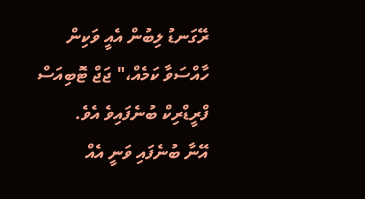ރޭގަނޑު ލިބުން އެއީ ވަކިން ހާއްސަވާ ކަމެއް،" ޖަޖް ޓޮބިއަސް ފްރީޑްރިކް ބުނެފައިވެ އެވެ.
އޭނާ ބުނެފައި ވަނީ އެއް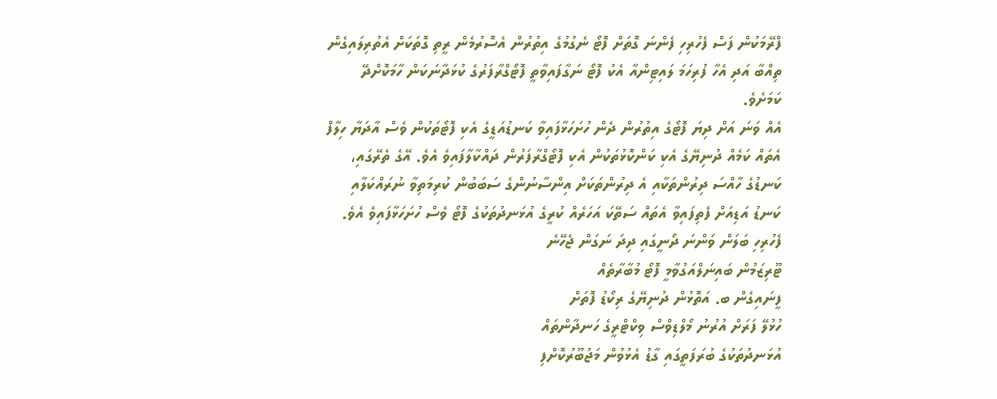ފްރޭމަކުން ފަސް ފެހުރިހި ފެންނަ ގޮތަށް ފޮޓޯ ނެގުމުގެ އިތުރުން އެސޮރުމެން ރީތި ގޮތަކަށް އެތުރިލައިގެން ތިއްބާ އަދި އެހާ ފުރިހަމަ ލައިޓިންއާ އެކު ފޮޓޯ ނަގާފައިވާތީ ފޮޓޯގްރާފަރުގެ ކުޅަދާނަކަން ހާމަކޮށްދޭ ކަމަށެވެ.
އެއް ވަނަ އަށް ދިޔަ ފޮޓޯގެ އިތުރުން ދެން ހުށަހަޅާފައިވާ ކަނޑުއަޑީގެ އެކި ފޮޓޯތަކުން ވެސް އާދަޔާ ހިލާފް އެތައް ކަމެއް ދުނިޔޭގެ އެކި ކަންކޮޅުތަކުން އެކި ފޮޓޯގްރާފަރުން ދައްކާލާފައިވެ އެވެ. އޭގެ ތެރޭގައި، ކަނޑުގެ ހާއްސަ ދިރުންތަކާއި އެ ދިރުންތަކަށް އިންސާނުންގެ ސަބަބުން ކުރިމަތިވާ ނުރައްކަލާއި ކަނޑު އަޑިއަށް ފެތިފައިވާ އެތައް ސަތޭކަ އަހަރެއް ކުރީގެ އުޅަނދުތަކުގެ ފޮޓޯ ވެސް ހުށަހަޅާފައިވެ އެވެ.
ފެހުރިހި ބަލަން ވަންނަ ދޯނީގައި ދިދަ ނަގަން ޖެހޭނެ
ޓޫރިޒަމުން ބައިނަލްއަގުވާމީ ފޮޓޯ މުބާރާތެއް
ފީނައިގެން ބ. އަތޮޅުން ދުނިޔޭގެ ރިކޯޑު ފޮތަށް
ހުޅުލޭ ފަރަށް އުރުނު މޯލްޑިވްސް ވިކްޓްރީގެ ހަނދާންތައް
އުޅަނދުތަކުގެ ބުރަފަތީގައި ގާޑު އެޅުވުން މަޖުބޫރުކޮށްފި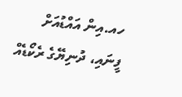ހއ.އިން އައްޑުއަށް ފީނައި، ދުނިޔޭގެ ރެކޯޑެއް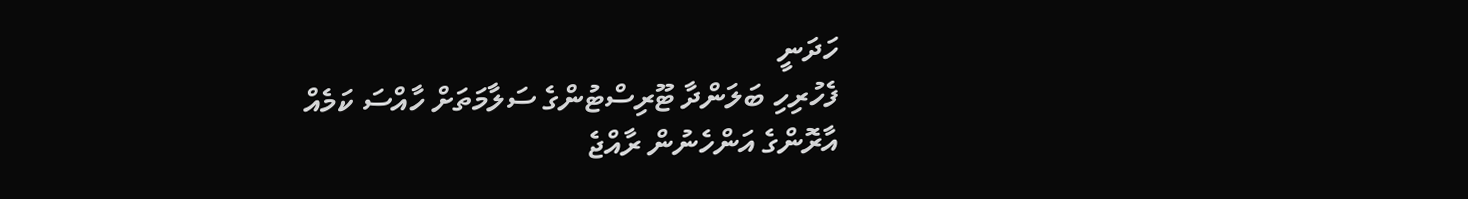ހަދަނީ
ފެހުރިހި ބަލަންދާ ޓޫރިސްޓުންގެ ސަލާމަތަށް ހާއްސަ ކަމެއް
އާރޮންގެ އަންހެނުން ރާއްޖެ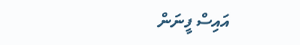އައިސް ފީނަން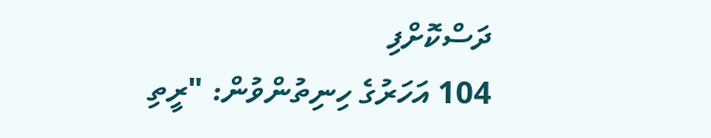ދަސްކޮށްފި
104 އަހަރުގެ ހިނިތުންވުން: "ރީތި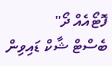ފޮޓޯއެއް ދޯ"
ބެސްޓް ޝާކް ޑައިވިން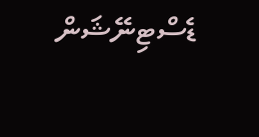ޑެސްޓިނޭޝަން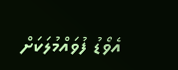އެވޯޑު ފުވައްމުލަކަށް